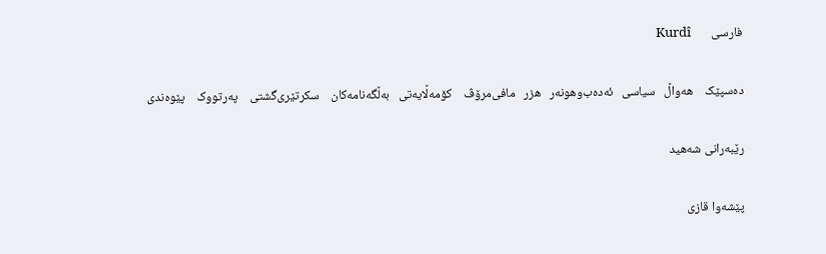فارسی       Kurdî

ده‌سپێک    هه‌واڵ   سیاسی   ئه‌ده‌ب‌وهونه‌ر   هزر   مافی‌مرۆڤ    کۆمه‌ڵایه‌تی   به‌ڵگه‌نامه‌کان    سکرتێری‌گشتی    په‌رتووک    پێوه‌ندی

رێبه‌رانی شه‌هید

پێشه‌وا قازی‌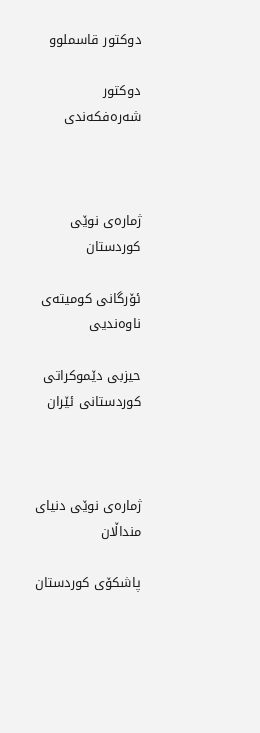دوكتور قاسملوو

دوكتور شه‌ره‌فکه‌ندی



ژماره‌ی نوێی كوردستان

ئۆرگانی كومیته‌ی ناوه‌ندیی

حیزبی دێموكراتی كوردستانی ئێران



ژماره‌ی نوێی دنیای منداڵان

پاشكۆی كوردستان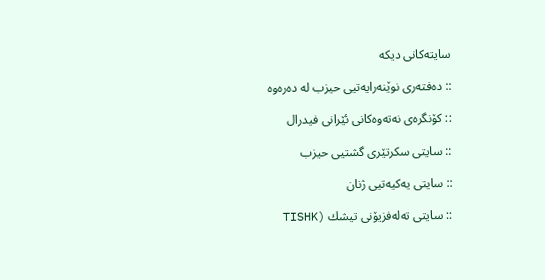سایته‌کانی دیکه

:: ده‌فته‌ری نوێنه‌رایه‌تیی حیزب له ده‌ره‌وه

:: كۆنگره‌ی‌ نه‌ته‌وه‌كانی‌ ئێرانی‌ فیدرال

:: سایتی سکرتێری گشتیی حیزب

:: سایتی یه‌كیه‌تیی ژنان

:: سایتی ته‌له‌فزیۆنی‌ تیشك (TISHK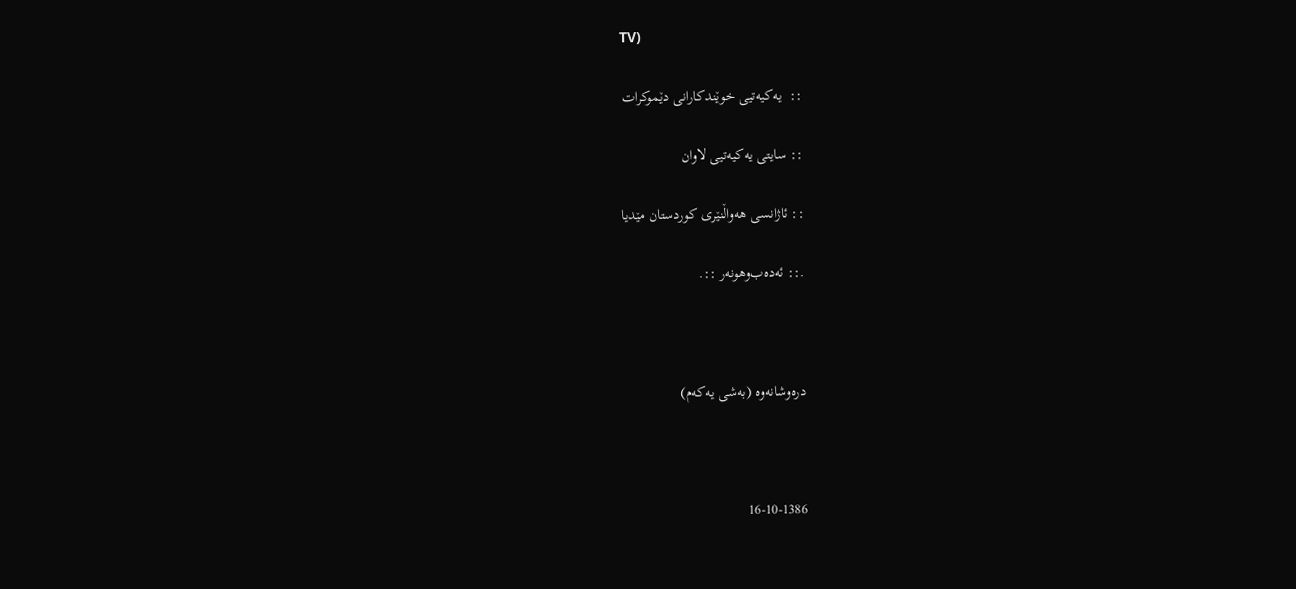TV)

::  یه‌كیه‌تیی‌ خوێندكارانی‌ دێموكرات

:: سایتی یه‌کیه‌تیی لاوان

:: ئاژانسی هه‌واڵنێری كوردستان مێدیا

.:: ئه‌ده‌ب‌وهونه‌ر ::.



دره‌وشانه‌وه‌ (به‌شی‌ یه‌كه‌م)



16-10-1386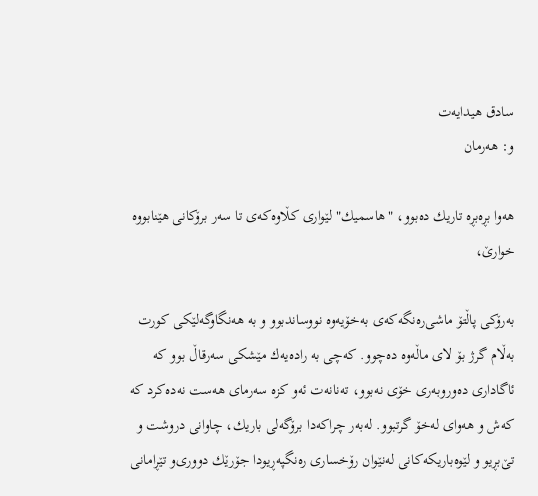سادق هیدایه‌ت
و: هه‌رمان

هه‌وا بڕه‌بڕه‌ تاریك ده‌بوو، "هاسمیك" لێواری‌ كڵاوه‌كه‌ی‌ تا سه‌ر برۆكانی‌ هێنابووه‌ خوارێ‌،

به‌رۆكی‌ پاڵتۆ ماشی‌ره‌نگه‌كه‌ی‌ به‌خۆیه‌وه‌ نووساندبوو و به‌ هه‌نگاوگه‌لێكی‌ كورت به‌ڵام گرژ بۆ لای‌ ماڵه‌وه‌ ده‌چوو. كه‌چی‌ به‌ راده‌یه‌ك مێشكی‌ سه‌رقاڵ‌ بوو كه‌ ئاگاداری‌ ده‌وروبه‌ری‌ خۆی‌ نه‌بوو، ته‌نانه‌ت ئه‌و كزه‌ سه‌رمای‌ هه‌ست نه‌ده‌كرد كه‌ كه‌ش و هه‌وای‌ له‌خۆ گرتبوو. له‌به‌ر چراكه‌دا برۆگه‌لی‌ باریك، چاوانی‌ دروشت و تێ‌بڕیو و لێوه‌باریكه‌كانی‌ له‌نێوان رۆخساری‌ ره‌نگپه‌ڕیودا جۆرێك دووری‌و تێڕامانی‌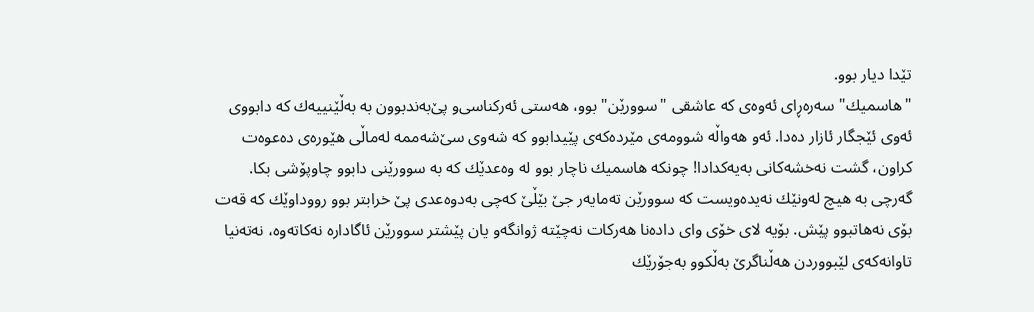تێدا دیار بوو.
"هاسمیك" سه‌ره‌ڕای‌ ئه‌وه‌ی‌ كه‌ عاشقی‌ "سوورێن" بوو، هه‌ستی‌ ئه‌ركناسی‌و پێ‌به‌ندبوون به‌ به‌ڵێنییه‌ك كه‌ دابووی‌ ئه‌وی‌ ئێجگار ئازار ده‌دا. ئه‌و هه‌واڵه‌ شوومه‌ی‌ مێرده‌كه‌ی‌ پێیدابوو كه‌ شه‌وی‌ سێ‌شه‌ممه‌ له‌ماڵی‌ هێوره‌ی‌ ده‌عوه‌ت كراون، گشت نه‌خشه‌كانی‌ به‌یه‌كدادا! چونكه‌ هاسمیك ناچار بوو له‌ وه‌عدێك كه‌ به‌ سوورێنی‌ دابوو چاوپۆشی‌ بكا. گه‌رچی‌ به‌ هیچ له‌ونێك نه‌یده‌ویست كه‌ سوورێن ته‌مایه‌ر جێ‌ بێڵێ‌ كه‌چی‌ به‌دوه‌عدی‌ پێ‌ خرابتر بوو رووداوێك كه‌ قه‌ت بۆی‌ نه‌هاتبوو پێش. بۆیه‌ لای‌ خۆی‌ وای‌ داده‌نا هه‌ركات نه‌چێته‌ ژوانگه‌و یان پێشتر سوورێن ئاگاداره‌ نه‌كاته‌وه‌، نه‌ته‌نیا تاوانه‌كه‌ی‌ لێبووردن هه‌ڵناگرێ‌ به‌ڵكوو به‌جۆرێك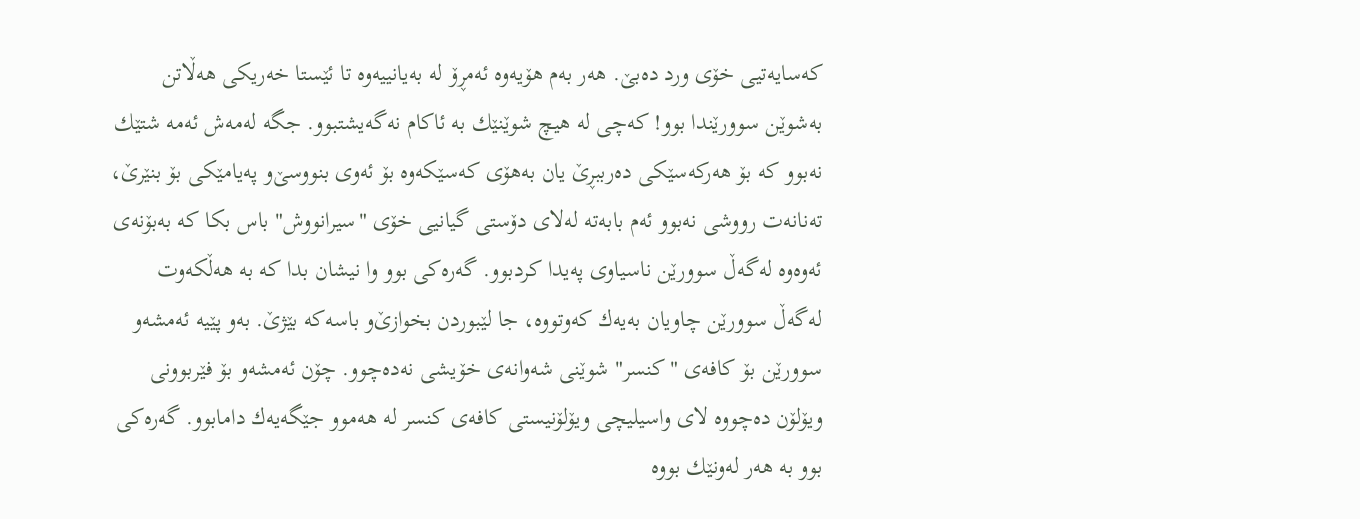كه‌سایه‌تیی‌ خۆی‌ ورد ده‌بێ‌. هه‌ر به‌م هۆیه‌وه‌ ئه‌مڕۆ له‌ به‌یانییه‌وه‌ تا ئێستا خه‌ریكی‌ هه‌ڵاتن به‌شوێن سوورێندا بوو! كه‌چی‌ له‌ هیچ شوێنێك به‌ ئاكام نه‌گه‌یشتبوو. جگه‌ له‌مه‌ش ئه‌مه‌ شتێك نه‌بوو كه‌ بۆ هه‌ركه‌سێكی‌ ده‌رببڕێ‌ یان به‌هۆی‌ كه‌سێكه‌وه‌ بۆ ئه‌وی‌ بنووسێ‌و په‌یامێكی‌ بۆ بنێرێ‌، ته‌نانه‌ت رووشی‌ نه‌بوو ئه‌م بابه‌ته‌ له‌لای‌ دۆستی‌ گیانیی‌ خۆی‌ "سیرانووش" باس بكا كه‌ به‌بۆنه‌ی‌ ئه‌وه‌وه‌ له‌گه‌ڵ‌ سوورێن ناسیاوی‌ په‌یدا كردبوو. گه‌ره‌كی‌ بوو وا نیشان بدا كه‌ به‌ هه‌ڵكه‌وت له‌گه‌ڵ‌ سوورێن چاویان به‌یه‌ك كه‌وتووه‌، جا لێبوردن بخوازێ‌و باسه‌كه‌ بێژێ‌. به‌و پێیه‌ ئه‌مشه‌و سوورێن بۆ كافه‌ی‌ "كنسر" شوێنی‌ شه‌وانه‌ی‌ خۆیشی‌ نه‌ده‌چوو. چۆن ئه‌مشه‌و بۆ فێربوونی‌ ویۆلۆن ده‌چووه‌ لای‌ واسیلیچی‌ ویۆلۆنیستی‌ كافه‌ی‌ كنسر له‌ هه‌موو جێگه‌یه‌ك دامابوو. گه‌ره‌كی‌ بوو به‌ هه‌ر له‌ونێك بووه‌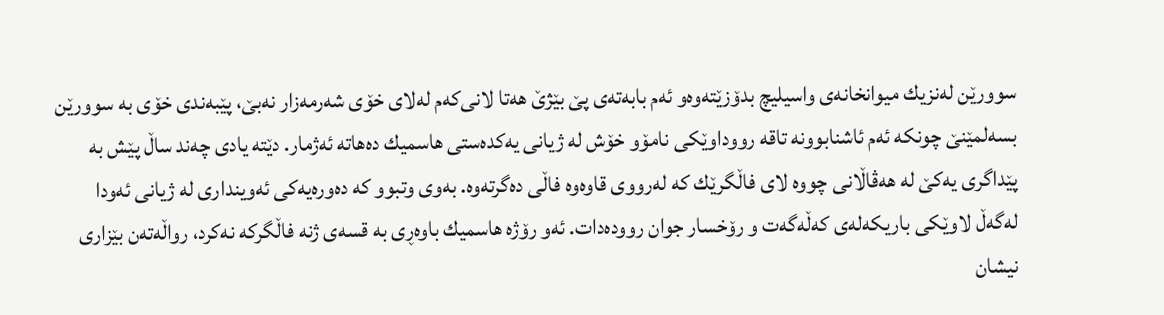سوورێن له‌نزیك میوانخانه‌ی‌ واسیلیچ بدۆزێته‌وه‌و ئه‌م بابه‌ته‌ی‌ پێ‌ بێژێ‌ هه‌تا لانی‌كه‌م له‌لای‌ خۆی‌ شه‌رمه‌زار نه‌بێ‌، پێبه‌ندی‌ خۆی‌ به‌ سوورێن بسه‌لمێنێ‌ چونكه‌ ئه‌م ئاشنابوونه‌ تاقه‌ رووداوێكی‌ نامۆو خۆش له‌ ژیانی‌ یه‌كده‌ستی‌ هاسمیك ده‌هاته‌ ئه‌ژمار. دێته‌ یادی‌ چه‌ند ساڵ‌ پێش به‌ پێداگری‌ یه‌كێ‌ له‌ هه‌ڤاڵانی‌ چووه‌ لای‌ فاڵگرێك كه‌ له‌رووی‌ قاوه‌وه‌ فاڵی‌ ده‌گرته‌وه‌. به‌وی‌ وتبوو كه‌ ده‌وره‌یه‌كی‌ ئه‌وینداری‌ له‌ ژیانی‌ ئه‌ودا له‌گه‌ڵ‌ لاوێكی‌ باریكه‌له‌ی‌ كه‌ڵه‌گه‌ت و رۆخسار جوان رووده‌دات. ئه‌و رۆژه‌ هاسمیك باوه‌ڕی‌ به‌ قسه‌ی‌ ژنه‌ فاڵگركه‌ نه‌كرد، رواڵه‌ته‌ن بێزاری‌ نیشان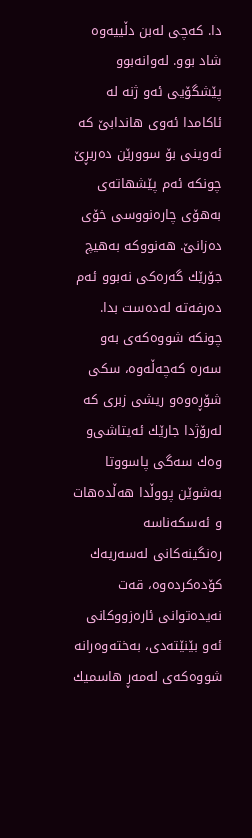دا. كه‌چی‌ له‌بن دڵییه‌وه‌ شاد بوو. له‌وانه‌بوو پێشگۆیی‌ ئه‌و ژنه‌ له‌ ئاكامدا ئه‌وی‌ هاندابێ‌ كه‌ ئه‌وینی‌ بۆ سوورێن ده‌ربڕێ‌ چونكه‌ ئه‌م پێشهاته‌ی‌ به‌هۆی‌ چاره‌نووسی‌ خۆی‌ ده‌زانێ‌. هه‌نووكه‌ به‌هیچ جۆرێك گه‌ره‌كی‌ نه‌بوو ئه‌م ده‌رفه‌ته‌ له‌ده‌ست بدا. چونكه‌ شووه‌كه‌ی‌ به‌و سه‌ره‌ كه‌چه‌ڵه‌وه‌، سكی‌ شۆڕه‌وه‌و ریشی‌ زبری‌ كه‌ له‌رۆژدا جارێك ئه‌یتاشی‌و وه‌ك سه‌گی‌ پاسووتا به‌شوێن پووڵدا هه‌ڵده‌هات و ئه‌سكه‌ناسه‌ ره‌نگینه‌كانی‌ له‌سه‌ریه‌ك كۆده‌كرده‌وه‌، قه‌ت نه‌یده‌توانی‌ ئاره‌زووكانی‌ ئه‌و بێنێته‌دی‌، به‌خته‌وه‌رانه‌ شووه‌كه‌ی‌ له‌مه‌ڕ هاسمیك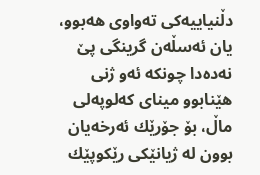دڵنیاییه‌كی‌ ته‌واوی‌ هه‌بوو، یان ئه‌سڵه‌ن گرینگی‌ پێ‌ نه‌ده‌دا چونكه‌ ئه‌و ژنی‌ هێنابوو مینای‌ كه‌لوپه‌لی‌ ماڵ‌، بۆ جۆرێك ئه‌رخه‌یان بوون له‌ ژیانێكی‌ رێكوپێك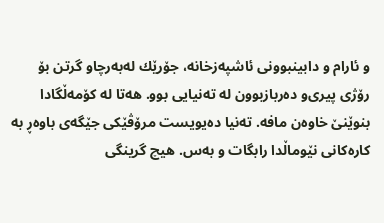و ئارام و دابینبوونی‌ ئاشپه‌زخانه‌، جۆرێك له‌به‌رچاو گرتن بۆ رۆژی‌ پیری‌و ده‌ربازبوون له‌ ته‌نیایی‌ بوو. هه‌تا له‌ كۆمه‌ڵگادا بنوێنێ‌ خاوه‌ن مافه‌. ته‌نیا ده‌یویست مرۆڤێكی‌ جێگه‌ی‌ باوه‌ڕ به‌ كاره‌كانی‌ نێوماڵدا رابگات و به‌س. هیچ گرینگی‌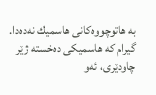به‌ هاتوچووه‌كانی‌ هاسمیك نه‌ده‌دا. گیرام كه‌ هاسمیكی‌ ده‌خسته‌ ژێر چاودێری‌، ئه‌و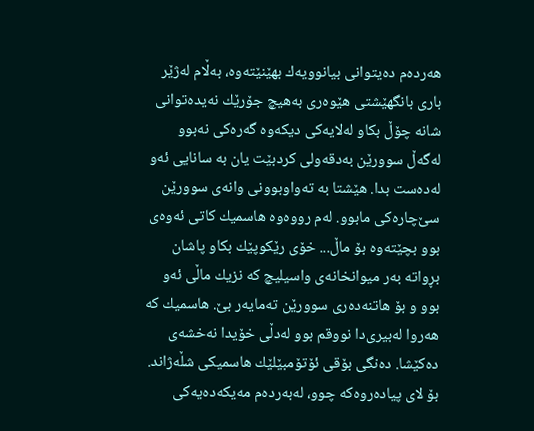هه‌رده‌م ده‌یتوانی‌ بیانوویه‌ك بهێنێته‌وه‌، به‌ڵام له‌ژێر باری‌ بانگهێشتی‌ هێوه‌ری‌ به‌هیچ جۆرێك نه‌یده‌توانی‌ شانه‌ چۆڵ‌ بكاو له‌لایه‌كی‌ دیكه‌وه‌ گه‌ره‌كی‌ نه‌بوو له‌گه‌ڵ‌ سوورێن به‌دقه‌ولی‌ كردبێت یان به‌ سانایی‌ ئه‌و له‌ده‌ست بدا. هێشتا به‌ ته‌واوبوونی‌ وانه‌ی‌ سوورێن سێ‌چاره‌كی‌ مابوو. له‌م رووه‌وه‌ هاسمیك كاتی‌ ئه‌وه‌ی‌ بوو بچێته‌وه‌ بۆ ماڵ... خۆی‌ رێكوپێك بكاو پاشان بڕواته‌ به‌ر میوانخانه‌ی‌ واسیلیچ كه‌ نزیك ماڵی‌ ئه‌و بوو و بۆ هاتنه‌ده‌ری‌ سوورێن ته‌مایه‌ر بێ‌. هاسمیك كه‌ هه‌روا له‌بیری‌دا نووقم بوو له‌دڵی‌ خۆیدا نه‌خشه‌ی‌ ده‌كێشا. ده‌نگی‌ بۆقی‌ ئۆتۆمبێلێك هاسمیكی‌ شڵه‌ژاند. بۆ لای‌ پیاده‌روه‌كه‌ چوو، له‌به‌رده‌م مه‌یكه‌ده‌یه‌كی‌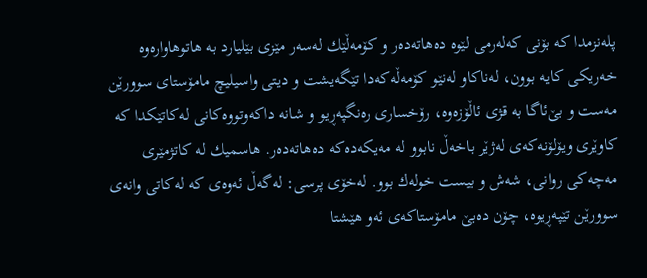پله‌نزمدا كه‌ بۆنی‌ كه‌له‌رمی‌ لێوه‌ ده‌هاته‌ده‌ر و كۆمه‌ڵێك له‌سه‌ر مێزی‌ بێلیارد به‌ هاتوهاواره‌وه‌ خه‌ریكی‌ كایه‌ بوون، له‌ناكاو له‌نێو كۆمه‌ڵه‌كه‌دا تێگه‌یشت و دیتی‌ واسیلیچ مامۆستای‌ سوورێن مه‌ست و بێ‌ئاگا به‌ قژی‌ ئاڵۆزه‌وه‌، رۆخساری‌ ره‌نگپه‌ڕیو و شانه‌ داكه‌وتووه‌كانی‌ له‌كاتێكدا كه‌ كاوێری‌ ویۆلۆنه‌كه‌ی‌ له‌ژێر باخه‌ڵ‌ نابوو له‌ مه‌یكه‌ده‌كه‌ ده‌هاته‌ده‌ر. هاسمیك له‌ كاتژمێری‌ مه‌چه‌كی‌ روانی‌، شه‌ش و بیست خوله‌ك بوو. له‌خۆی‌ پرسی‌: له‌گه‌ڵ‌ ئه‌وه‌ی‌ كه‌ له‌كاتی‌ وانه‌ی‌ سوورێن تێپه‌ڕیوه‌، چۆن ده‌بێ‌ مامۆستاكه‌ی‌ ئه‌و هێشتا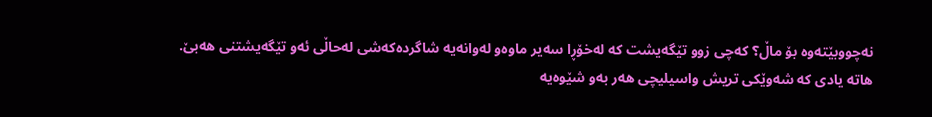نه‌چووبێته‌وه‌ بۆ ماڵ‌؟ كه‌چی‌ زوو تێگه‌یشت كه‌ له‌خۆڕا سه‌یر ماوه‌و له‌وانه‌یه‌ شاگرده‌كه‌شی‌ له‌حاڵی‌ ئه‌و تێگه‌یشتنی‌ هه‌بێ‌. هاته‌ یادی‌ كه‌ شه‌وێكی‌ تریش واسیلیچی‌ هه‌ر به‌و شێوه‌یه‌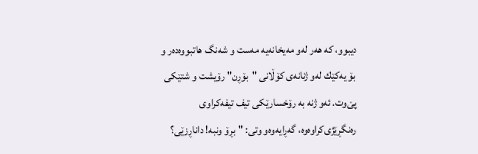دیبوو، كه‌ هه‌ر له‌و مه‌یخانه‌یه‌ مه‌ست و شه‌نگ هاتبووه‌ده‌ر و بۆ یه‌كێك له‌و ژنانه‌ی‌ كۆڵانی‌ "بۆڕن" رۆیشت و شتێكی‌ پێ‌وت. ئه‌و ژنه‌ به‌ رۆخسارێكی‌ تیف تیفه‌كراوی‌ ره‌نگڕێژی‌كراوه‌وه‌، گه‌ڕایه‌وه‌و وتی‌: "بڕۆ ونبه‌! داناڕزێی‌؟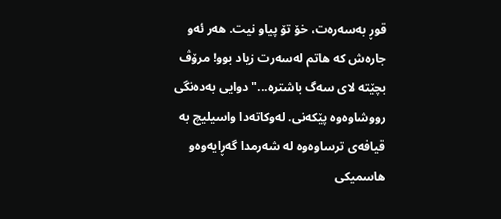قوڕ به‌سه‌ره‌ت، خۆ تۆ پیاو نیت. هه‌ر ئه‌و جاره‌ش كه‌ هاتم له‌سه‌رت زیاد بوو! مرۆڤ بچێته‌ لای‌ سه‌گ باشتره‌..." دوایی‌ به‌ده‌نگی‌ رووشاوه‌وه‌ پێكه‌نی‌. له‌وكاته‌دا واسیلیچ به‌ قیافه‌ی‌ ترساوه‌وه‌ له‌ شه‌رمدا گه‌ڕایه‌وه‌و هاسمیكی‌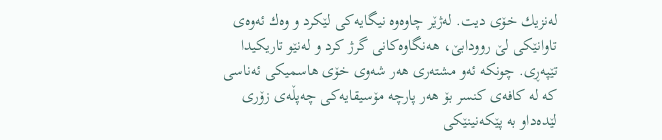له‌نزیك خۆی‌ دیت. له‌ژێر چاوه‌وه‌ نیگایه‌كی‌ لێكرد و وه‌ك ئه‌وه‌ی‌ تاوانێكی‌ لێ‌ روودابێ‌، هه‌نگاوه‌كانی‌ گرژ كرد و له‌نێو تاریكیدا تێپه‌ڕی‌. چونكه‌ ئه‌و مشته‌ری‌ هه‌ر شه‌وی‌ خۆی‌ هاسمیكی‌ ئه‌ناسی‌ كه‌ له‌ كافه‌ی‌ كنسر بۆ هه‌ر پارچه‌ مۆسیقایه‌كی‌ چه‌پڵه‌ی‌ زۆری‌ لێده‌داو به‌ پێكه‌نینێكی‌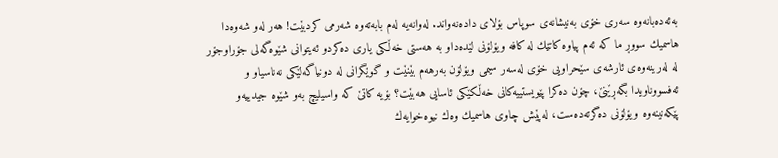به‌ئه‌ده‌بانه‌وه‌ سه‌ری‌ خۆی‌ به‌نیشانه‌ی‌ سوپاس بۆلای‌ داده‌نه‌واند. له‌وانه‌یه‌ له‌م بابه‌ته‌وه‌ شه‌رمی‌ كردبێت! هه‌ر له‌و شه‌وه‌دا هاسمیك سووڕ ما كه‌ ئه‌م پیاوه‌ كاتێك له‌ كافه‌ ویۆلۆنی‌ لێده‌داو به‌ هه‌ستی‌ خه‌ڵكی‌ یاری‌ ده‌كردو ئه‌یتوانی‌ شێوه‌گه‌لی‌ جۆراوجۆر له‌ له‌رینه‌وه‌ی‌ ئارشه‌ی‌ سێحراویی‌ خۆی‌ له‌سه‌ر سیمی‌ ویۆلۆن به‌رهه‌م بێنێت و گوێگرانی‌ له‌ دونیاگه‌لێكی‌ نه‌ناسیاو و ئه‌فسووناویدا بگه‌ڕێنێ‌، چۆن ده‌كرا پێویستییه‌كانی‌ خه‌ڵكێكی‌ ئاسایی‌ هه‌بێت؟ بۆیه‌ كاتێ‌ كه‌ واسیلیچ به‌و شێوه‌ جیدییه‌و پێكه‌نینه‌وه‌ ویۆلۆنی‌ ده‌گرته‌ده‌ست، له‌پێش چاوی‌ هاسمیك وه‌ك نیوه‌خوایه‌ك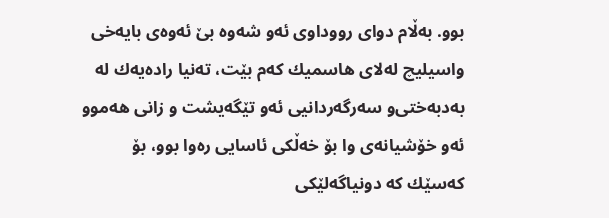بوو. به‌ڵام دوای‌ رووداوی‌ ئه‌و شه‌وه‌ بێ‌ ئه‌وه‌ی‌ بایه‌خی‌ واسیلیچ له‌لای‌ هاسمیك كه‌م بێت، ته‌نیا راده‌یه‌ك له‌ به‌دبه‌ختی‌و سه‌رگه‌ردانیی‌ ئه‌و تێگه‌یشت و زانی‌ هه‌موو ئه‌و خۆشیانه‌ی‌ وا بۆ خه‌ڵكی‌ ئاسایی‌ ره‌وا بوو، بۆ كه‌سێك كه‌ دونیاگه‌لێكی‌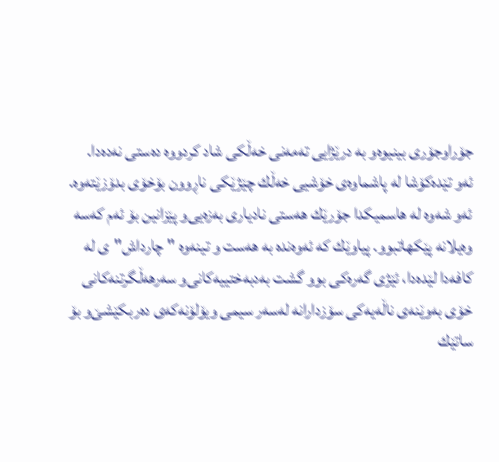جۆراوجۆری‌ بینیوه‌و به‌ درێژایی‌ ته‌مه‌نی‌ خه‌ڵكی‌ شاد كردووه‌ ده‌ستی‌ نه‌ده‌دا.
ئه‌و تێده‌كۆشا له‌ پاشماوه‌ی‌ خۆشیی‌ خه‌ڵك چێژێكی‌ ناڕوون بۆخۆی‌ بدۆزێته‌وه‌. ئه‌و شه‌وه‌ له‌ هاسمیكدا جۆرێك هه‌ستی‌ نادیاری‌ به‌زه‌یی‌و پێزانین بۆ ئه‌م كه‌سه‌ وه‌یلانه‌ پێكهاتبوو. پیاوێك كه‌ ئه‌وه‌نده‌ به‌ هه‌ست و تینه‌وه‌ "چارداش"ی‌ له‌ كافه‌دا لێده‌دا، ئێژی‌ گه‌ره‌كی‌ بوو گشت به‌دبه‌ختییه‌كانی‌و سه‌رهه‌ڵگرتنه‌كانی‌ خۆی‌ به‌وێنه‌ی‌ ناڵه‌یه‌كی‌ سۆزدارانه‌ له‌سه‌ر سیمی‌ ویۆلۆنه‌كه‌ی‌ ده‌ربكێشێ‌و بۆ ساتێك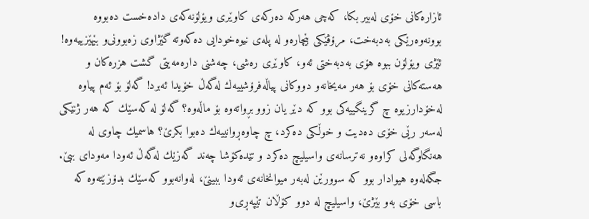ئازاره‌كانی‌ خۆی‌ له‌بیر بكا، كه‌چی‌ هه‌ركه‌ ده‌ركه‌ی‌ كاوێری‌ ویۆلۆنه‌كه‌ی‌ داده‌خست ده‌بووه‌ بوونه‌وه‌رێكی‌ به‌دبه‌خت، مرۆڤێكی‌ بێچاره‌و له‌ پله‌ی‌ نیوه‌خودایی‌ ده‌كه‌وته‌ گێژاوی‌ زه‌بوونی‌و بێهێزییه‌وه‌! ئێژی‌ ویۆلۆن ببوه‌ هۆی‌ به‌دبه‌ختی‌ ئه‌و، كاوێری‌ ره‌شی‌، چه‌شنی‌ داره‌مه‌یتی‌ گشت هزره‌كان و هه‌سته‌كانی‌ خۆی‌ بۆ هه‌ر مه‌یخانه‌و دووكانی‌ پیاڵه‌فرۆشییه‌ك له‌گه‌ڵ‌ خۆیدا ئه‌برد! گه‌لۆ بۆ ئه‌م پیاوه‌ له‌خۆدارزیوه‌ چ گرینگییه‌كی‌ بوو كه‌ دێر یان زوو بڕواته‌وه‌ بۆ ماڵه‌وه‌؟ گه‌لۆ له‌ كه‌سێك كه‌ هه‌ر ژنێكی‌ له‌سه‌ر رێی‌ خۆی‌ ده‌دیت و خوڵكی‌ ده‌كرد، چ چاوه‌ڕوانییه‌ك ده‌بوا بكرێ‌؟ هاسمیك چاوی‌ له‌ هه‌نگاوگه‌لی‌ كراوه‌و نه‌ترسانه‌ی‌ واسیلیچ ده‌كرد و تێده‌كۆشا چه‌ند گه‌زێك له‌گه‌ڵ‌ ئه‌ودا مه‌ودای‌ ببێ‌. جگه‌له‌وه‌ هیوادار بوو كه‌ سوورێن له‌به‌ر میوانخانه‌ی‌ ئه‌ودا ببینێ‌، له‌وانه‌بوو كه‌سێك بدۆزێته‌وه‌ كه‌ باسی‌ خۆی‌ به‌و بێژێ‌، واسیلیچ له‌ دوو كۆڵان تێپه‌ڕی‌و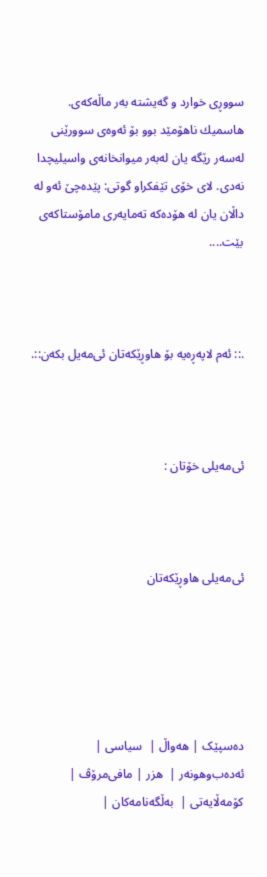سووڕی‌ خوارد و گه‌یشته‌ به‌ر ماڵه‌كه‌ی‌. هاسمیك ناهۆمێد بوو بۆ ئه‌وه‌ی‌ سوورێنی‌ له‌سه‌ر رێگه‌ یان له‌به‌ر میوانخانه‌ی‌ واسیلیچدا نه‌دی‌. لای‌ خۆی‌ تێفكراو گوتی‌: پێده‌چێ‌ ئه‌و له‌ داڵان یان له‌ هۆده‌كه‌ ته‌مایه‌ری‌ مامۆستاكه‌ی‌ بێت....



.:: ئه‌م لاپه‌ڕه‌یه بۆ هاوڕێکه‌تان ئی‌مه‌یل بکه‌ن::.



ئی‌مه‌یلی خۆتان :



ئی‌مه‌یلی هاوڕێکه‌تان





ده‌سپێک | هه‌واڵ |  سیاسی |  ئه‌ده‌ب‌وهونه‌ر |  هزر | مافی‌مرۆڤ |  کۆمه‌ڵایه‌تی |  به‌ڵگه‌نامه‌کان |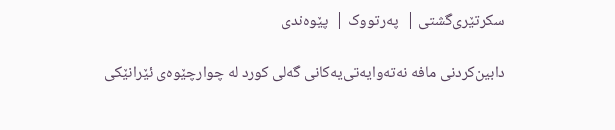سکرتێری‌گشتی |  په‌رتووک |  پێوه‌ندی

دابین‌كردنی‌ مافه‌ نه‌ته‌وایه‌تی‌یه‌کانی گه‌لی‌ كورد له‌ چوارچێوه‌ی ئێرانێکی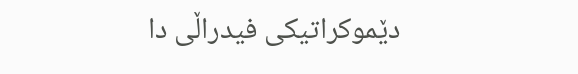دێموكراتیكی‌ فیدراڵی‌ دا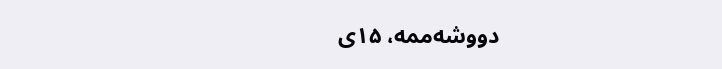دووشه‌ممه، ۱۵‌ی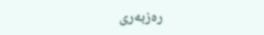ره‌زبه‌ری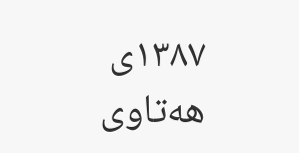۱۳۸۷ی هه‌تاوی